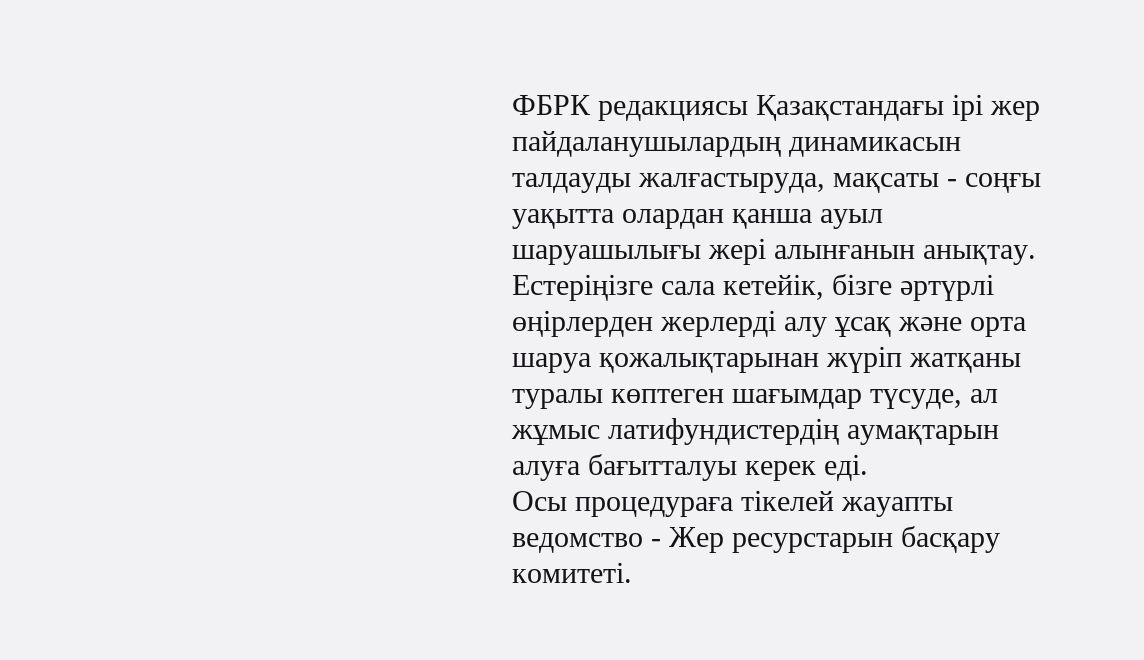ФБРК редакциясы Қазақстандағы ірі жер пайдаланушылардың динамикасын талдауды жалғастыруда, мақсаты - соңғы уақытта олардан қанша ауыл шаруашылығы жері алынғанын анықтау.
Естеріңізге сала кетейік, бізге әртүрлі өңірлерден жерлерді алу ұсақ және орта шаруа қожалықтарынан жүріп жатқаны туралы көптеген шағымдар түсуде, ал жұмыс латифундистердің аумақтарын алуға бағытталуы керек еді.
Осы процедураға тікелей жауапты ведомство - Жер ресурстарын басқару комитеті.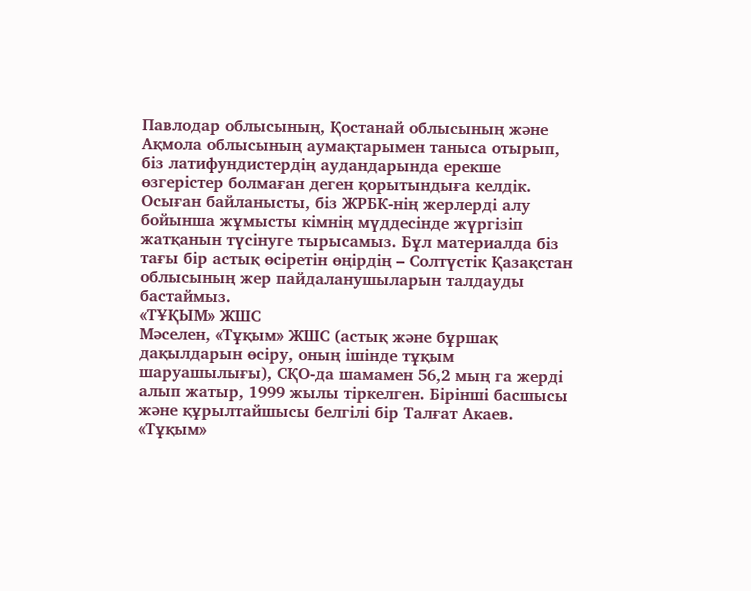Павлодар облысының, Қостанай облысының және Ақмола облысының аумақтарымен таныса отырып, біз латифундистердің аудандарында ерекше өзгерістер болмаған деген қорытындыға келдік.
Осыған байланысты, біз ЖРБК-нің жерлерді алу бойынша жұмысты кімнің мүддесінде жүргізіп жатқанын түсінуге тырысамыз. Бұл материалда біз тағы бір астық өсіретін өңірдің – Солтүстік Қазақстан облысының жер пайдаланушыларын талдауды бастаймыз.
«ТҰҚЫМ» ЖШС
Мәселен, «Тұқым» ЖШС (астық және бұршақ дақылдарын өсіру, оның ішінде тұқым шаруашылығы), СҚО-да шамамен 56,2 мың га жерді алып жатыр, 1999 жылы тіркелген. Бірінші басшысы және құрылтайшысы белгілі бір Талғат Акаев.
«Тұқым»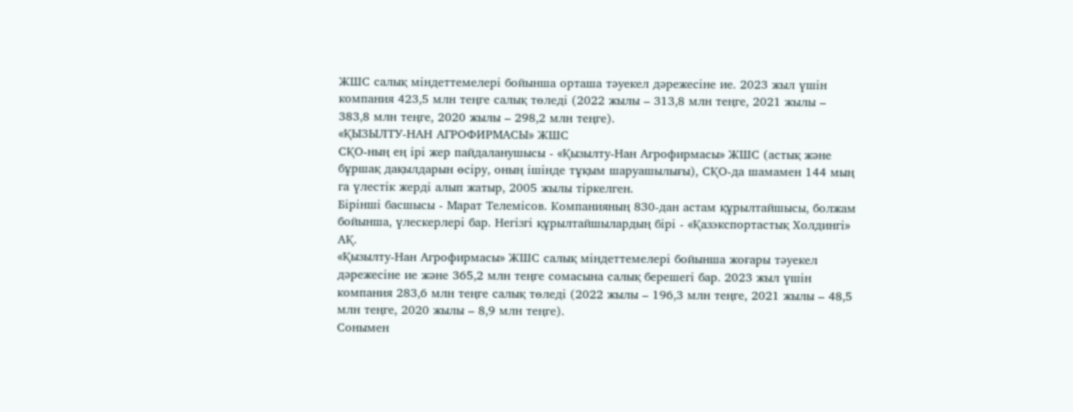ЖШС салық міндеттемелері бойынша орташа тәуекел дәрежесіне ие. 2023 жыл үшін компания 423,5 млн теңге салық төледі (2022 жылы – 313,8 млн теңге, 2021 жылы – 383,8 млн теңге, 2020 жылы – 298,2 млн теңге).
«ҚЫЗЫЛТУ-НАН АГРОФИРМАСЫ» ЖШС
СҚО-ның ең ірі жер пайдаланушысы - «Қызылту-Нан Агрофирмасы» ЖШС (астық және бұршақ дақылдарын өсіру, оның ішінде тұқым шаруашылығы), СҚО-да шамамен 144 мың га үлестік жерді алып жатыр, 2005 жылы тіркелген.
Бірінші басшысы - Марат Телемісов. Компанияның 830-дан астам құрылтайшысы, болжам бойынша, үлескерлері бар. Негізгі құрылтайшылардың бірі - «Қазэкспортастық Холдингі» АҚ.
«Қызылту-Нан Агрофирмасы» ЖШС салық міндеттемелері бойынша жоғары тәуекел дәрежесіне ие және 365,2 млн теңге сомасына салық берешегі бар. 2023 жыл үшін компания 283,6 млн теңге салық төледі (2022 жылы – 196,3 млн теңге, 2021 жылы – 48,5 млн теңге, 2020 жылы – 8,9 млн теңге).
Сонымен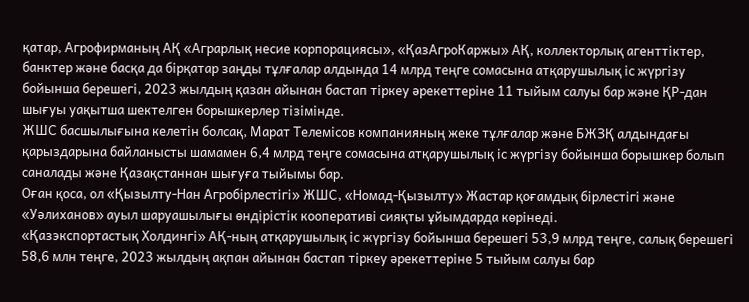қатар, Агрофирманың АҚ «Аграрлық несие корпорациясы», «ҚазАгроКаржы» АҚ, коллекторлық агенттіктер, банктер және басқа да бірқатар заңды тұлғалар алдында 14 млрд теңге сомасына атқарушылық іс жүргізу бойынша берешегі, 2023 жылдың қазан айынан бастап тіркеу әрекеттеріне 11 тыйым салуы бар және ҚР-дан шығуы уақытша шектелген борышкерлер тізімінде.
ЖШС басшылығына келетін болсақ, Марат Телемісов компанияның жеке тұлғалар және БЖЗҚ алдындағы қарыздарына байланысты шамамен 6,4 млрд теңге сомасына атқарушылық іс жүргізу бойынша борышкер болып саналады және Қазақстаннан шығуға тыйымы бар.
Оған қоса, ол «Қызылту-Нан Агробірлестігі» ЖШС, «Номад-Қызылту» Жастар қоғамдық бірлестігі және «Уәлиханов» ауыл шаруашылығы өндірістік кооперативі сияқты ұйымдарда көрінеді.
«Қазэкспортастық Холдингі» АҚ-ның атқарушылық іс жүргізу бойынша берешегі 53,9 млрд теңге, салық берешегі 58,6 млн теңге, 2023 жылдың ақпан айынан бастап тіркеу әрекеттеріне 5 тыйым салуы бар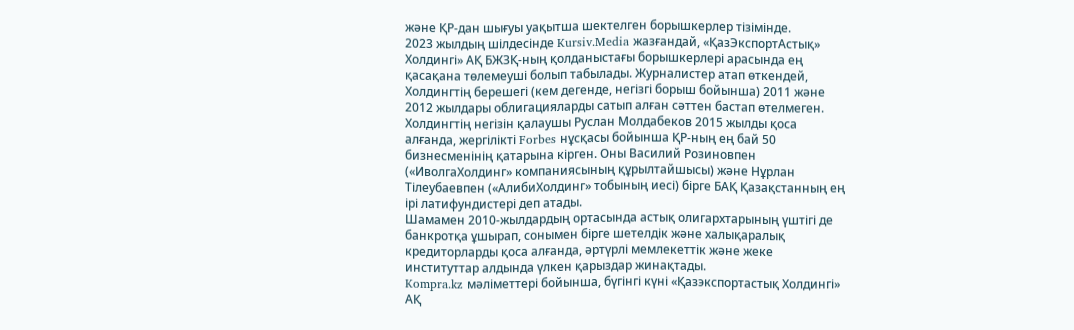және ҚР-дан шығуы уақытша шектелген борышкерлер тізімінде.
2023 жылдың шілдесінде Kursiv.Media жазғандай, «ҚазЭкспортАстық» Холдингі» АҚ БЖЗҚ-ның қолданыстағы борышкерлері арасында ең қасақана төлемеуші болып табылады. Журналистер атап өткендей, Холдингтің берешегі (кем дегенде, негізгі борыш бойынша) 2011 және 2012 жылдары облигацияларды сатып алған сәттен бастап өтелмеген.
Холдингтің негізін қалаушы Руслан Молдабеков 2015 жылды қоса алғанда, жергілікті Forbes нұсқасы бойынша ҚР-ның ең бай 50 бизнесменінің қатарына кірген. Оны Василий Розиновпен («ИволгаХолдинг» компаниясының құрылтайшысы) және Нұрлан Тілеубаевпен («АлибиХолдинг» тобының иесі) бірге БАҚ Қазақстанның ең ірі латифундистері деп атады.
Шамамен 2010-жылдардың ортасында астық олигархтарының үштігі де банкротқа ұшырап, сонымен бірге шетелдік және халықаралық кредиторларды қоса алғанда, әртүрлі мемлекеттік және жеке институттар алдында үлкен қарыздар жинақтады.
Kompra.kz мәліметтері бойынша, бүгінгі күні «Қазэкспортастық Холдингі» АҚ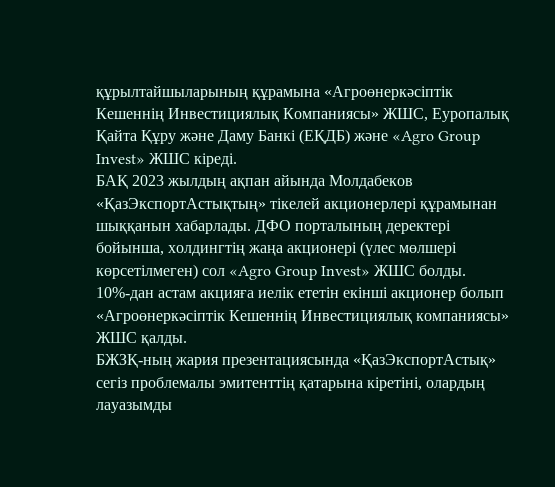құрылтайшыларының құрамына «Агроөнеркәсіптік Кешеннің Инвестициялық Компаниясы» ЖШС, Еуропалық Қайта Құру және Даму Банкі (ЕҚДБ) және «Agro Group Invest» ЖШС кіреді.
БАҚ 2023 жылдың ақпан айында Молдабеков «ҚазЭкспортАстықтың» тікелей акционерлері құрамынан шыққанын хабарлады. ДФО порталының деректері бойынша, холдингтің жаңа акционері (үлес мөлшері көрсетілмеген) сол «Agro Group Invest» ЖШС болды. 10%-дан астам акцияға иелік ететін екінші акционер болып «Агроөнеркәсіптік Кешеннің Инвестициялық компаниясы» ЖШС қалды.
БЖЗҚ-ның жария презентациясында «ҚазЭкспортАстық» сегіз проблемалы эмитенттің қатарына кіретіні, олардың лауазымды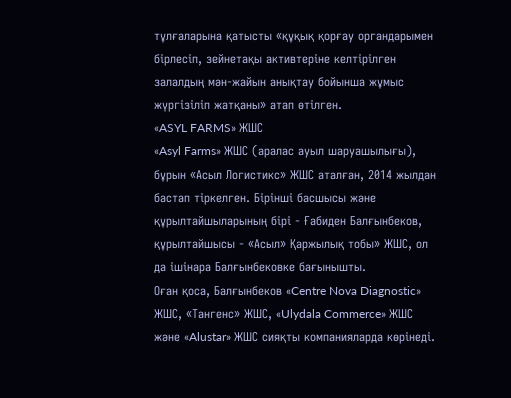тұлғаларына қатысты «құқық қорғау органдарымен бірлесіп, зейнетақы активтеріне келтірілген залалдың мән-жайын анықтау бойынша жұмыс жүргізіліп жатқаны» атап өтілген.
«ASYL FARMS» ЖШС
«Asyl Farms» ЖШС (аралас ауыл шаруашылығы), бұрын «Асыл Логистикс» ЖШС аталған, 2014 жылдан бастап тіркелген. Бірінші басшысы және құрылтайшыларының бірі - Ғабиден Балғынбеков, құрылтайшысы - «Асыл» Қаржылық тобы» ЖШС, ол да ішінара Балғынбековке бағынышты.
Оған қоса, Балғынбеков «Centre Nova Diagnostic» ЖШС, «Тангенс» ЖШС, «Ulydala Commerce» ЖШС және «Alustar» ЖШС сияқты компанияларда көрінеді.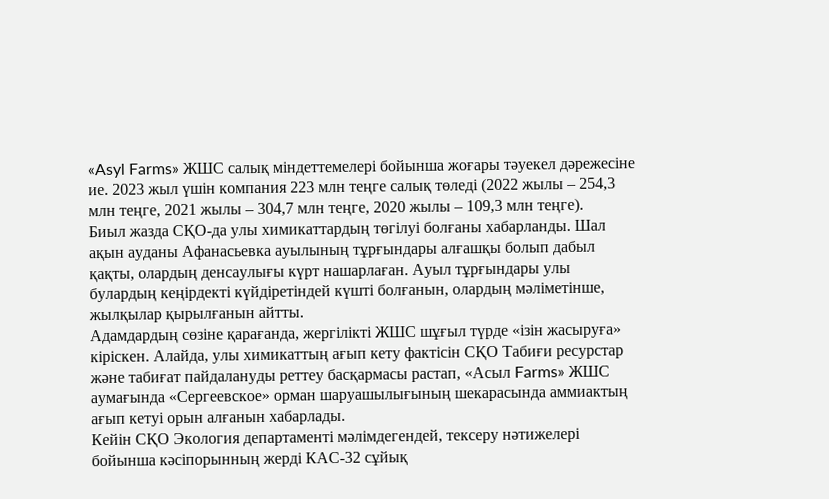«Asyl Farms» ЖШС салық міндеттемелері бойынша жоғары тәуекел дәрежесіне ие. 2023 жыл үшін компания 223 млн теңге салық төледі (2022 жылы – 254,3 млн теңге, 2021 жылы – 304,7 млн теңге, 2020 жылы – 109,3 млн теңге).
Биыл жазда СҚО-да улы химикаттардың төгілуі болғаны хабарланды. Шал ақын ауданы Афанасьевка ауылының тұрғындары алғашқы болып дабыл қақты, олардың денсаулығы күрт нашарлаған. Ауыл тұрғындары улы булардың кеңірдекті күйдіретіндей күшті болғанын, олардың мәліметінше, жылқылар қырылғанын айтты.
Адамдардың сөзіне қарағанда, жергілікті ЖШС шұғыл түрде «ізін жасыруға» кіріскен. Алайда, улы химикаттың ағып кету фактісін СҚО Табиғи ресурстар және табиғат пайдалануды реттеу басқармасы растап, «Асыл Farms» ЖШС аумағында «Сергеевское» орман шаруашылығының шекарасында аммиактың ағып кетуі орын алғанын хабарлады.
Кейін СҚО Экология департаменті мәлімдегендей, тексеру нәтижелері бойынша кәсіпорынның жерді КАС-32 сұйық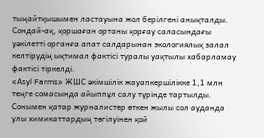тыңайтқышымен ластауына жол берілгені анықталды.
Сондай-ақ, қоршаған ортаны қорғау саласындағы уәкілетті органға апат салдарынан экологиялық залал келтірудің ықтимал фактісі туралы уақтылы хабарламау фактісі тіркелді.
«Asуl Farms» ЖШС әкімшілік жауапкершілікке 1,1 млн теңге сомасында айыппұл салу түрінде тартылды. Сонымен қатар журналистер өткен жылы сол ауданда улы химикаттардың төгілуінен қой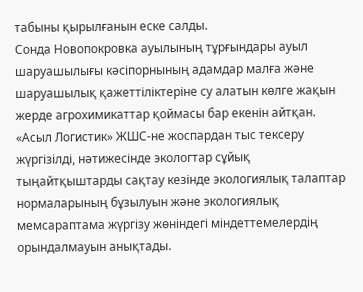табыны қырылғанын еске салды.
Сонда Новопокровка ауылының тұрғындары ауыл шаруашылығы кәсіпорнының адамдар малға және шаруашылық қажеттіліктеріне су алатын көлге жақын жерде агрохимикаттар қоймасы бар екенін айтқан.
«Асыл Логистик» ЖШС-не жоспардан тыс тексеру жүргізілді, нәтижесінде экологтар сұйық тыңайтқыштарды сақтау кезінде экологиялық талаптар нормаларының бұзылуын және экологиялық мемсараптама жүргізу жөніндегі міндеттемелердің орындалмауын анықтады.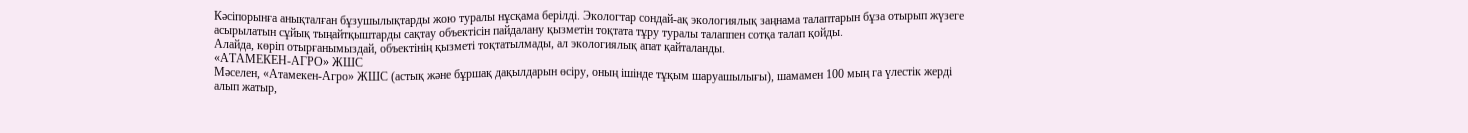Кәсіпорынға анықталған бұзушылықтарды жою туралы нұсқама берілді. Экологтар сондай-ақ экологиялық заңнама талаптарын бұза отырып жүзеге асырылатын сұйық тыңайтқыштарды сақтау объектісін пайдалану қызметін тоқтата тұру туралы талаппен сотқа талап қойды.
Алайда, көріп отырғанымыздай, объектінің қызметі тоқтатылмады, ал экологиялық апат қайталанды.
«АТАМЕКЕН-АГРО» ЖШС
Мәселен, «Атамекен-Агро» ЖШС (астық және бұршақ дақылдарын өсіру, оның ішінде тұқым шаруашылығы), шамамен 100 мың га үлестік жерді алып жатыр,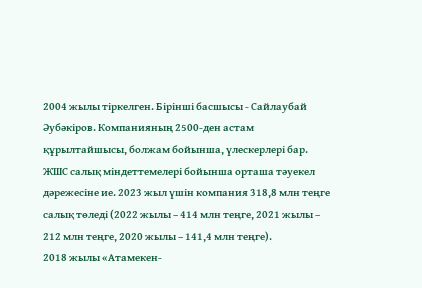2004 жылы тіркелген. Бірінші басшысы - Сайлаубай Әубәкіров. Компанияның 2500-ден астам құрылтайшысы, болжам бойынша, үлескерлері бар.
ЖШС салық міндеттемелері бойынша орташа тәуекел дәрежесіне ие. 2023 жыл үшін компания 318,8 млн теңге салық төледі (2022 жылы – 414 млн теңге, 2021 жылы – 212 млн теңге, 2020 жылы – 141,4 млн теңге).
2018 жылы «Атамекен-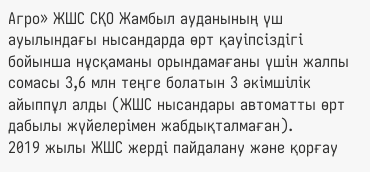Агро» ЖШС СҚО Жамбыл ауданының үш ауылындағы нысандарда өрт қауіпсіздігі бойынша нұсқаманы орындамағаны үшін жалпы сомасы 3,6 млн теңге болатын 3 әкімшілік айыппұл алды (ЖШС нысандары автоматты өрт дабылы жүйелерімен жабдықталмаған).
2019 жылы ЖШС жерді пайдалану және қорғау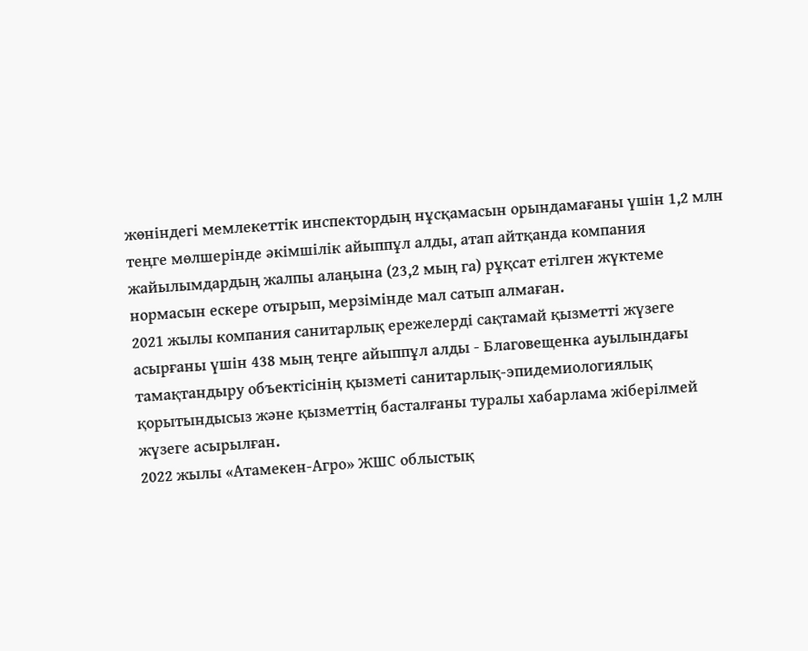жөніндегі мемлекеттік инспектордың нұсқамасын орындамағаны үшін 1,2 млн теңге мөлшерінде әкімшілік айыппұл алды, атап айтқанда компания жайылымдардың жалпы алаңына (23,2 мың га) рұқсат етілген жүктеме нормасын ескере отырып, мерзімінде мал сатып алмаған.
2021 жылы компания санитарлық ережелерді сақтамай қызметті жүзеге асырғаны үшін 438 мың теңге айыппұл алды - Благовещенка ауылындағы тамақтандыру объектісінің қызметі санитарлық-эпидемиологиялық қорытындысыз және қызметтің басталғаны туралы хабарлама жіберілмей жүзеге асырылған.
2022 жылы «Атамекен-Агро» ЖШС облыстық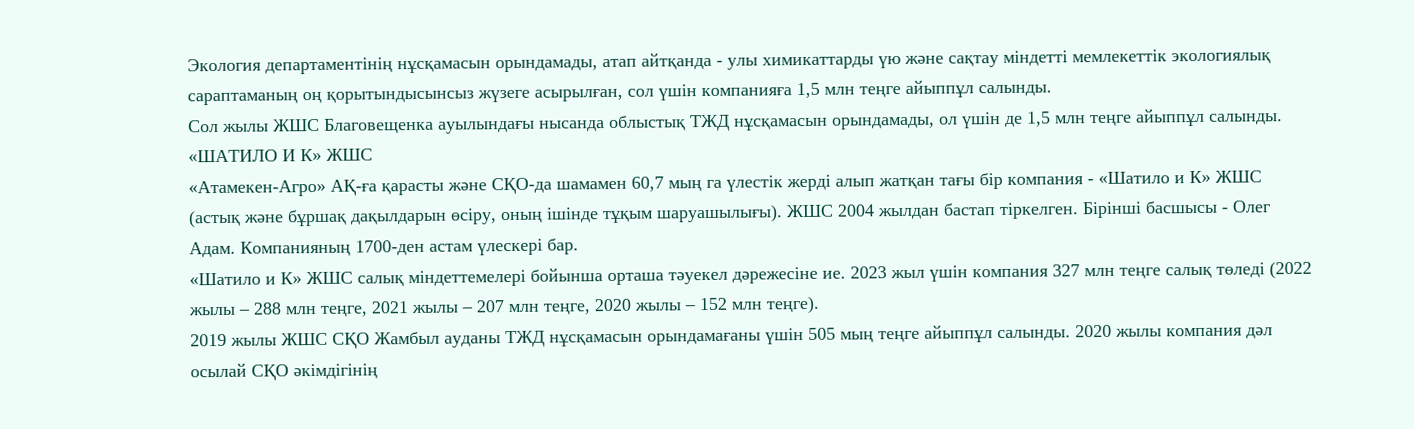Экология департаментінің нұсқамасын орындамады, атап айтқанда - улы химикаттарды үю және сақтау міндетті мемлекеттік экологиялық сараптаманың оң қорытындысынсыз жүзеге асырылған, сол үшін компанияға 1,5 млн теңге айыппұл салынды.
Сол жылы ЖШС Благовещенка ауылындағы нысанда облыстық ТЖД нұсқамасын орындамады, ол үшін де 1,5 млн теңге айыппұл салынды.
«ШАТИЛО И К» ЖШС
«Атамекен-Агро» АҚ-ға қарасты және СҚО-да шамамен 60,7 мың га үлестік жерді алып жатқан тағы бір компания - «Шатило и К» ЖШС (астық және бұршақ дақылдарын өсіру, оның ішінде тұқым шаруашылығы). ЖШС 2004 жылдан бастап тіркелген. Бірінші басшысы - Олег Адам. Компанияның 1700-ден астам үлескері бар.
«Шатило и К» ЖШС салық міндеттемелері бойынша орташа тәуекел дәрежесіне ие. 2023 жыл үшін компания 327 млн теңге салық төледі (2022 жылы – 288 млн теңге, 2021 жылы – 207 млн теңге, 2020 жылы – 152 млн теңге).
2019 жылы ЖШС СҚО Жамбыл ауданы ТЖД нұсқамасын орындамағаны үшін 505 мың теңге айыппұл салынды. 2020 жылы компания дәл осылай СҚО әкімдігінің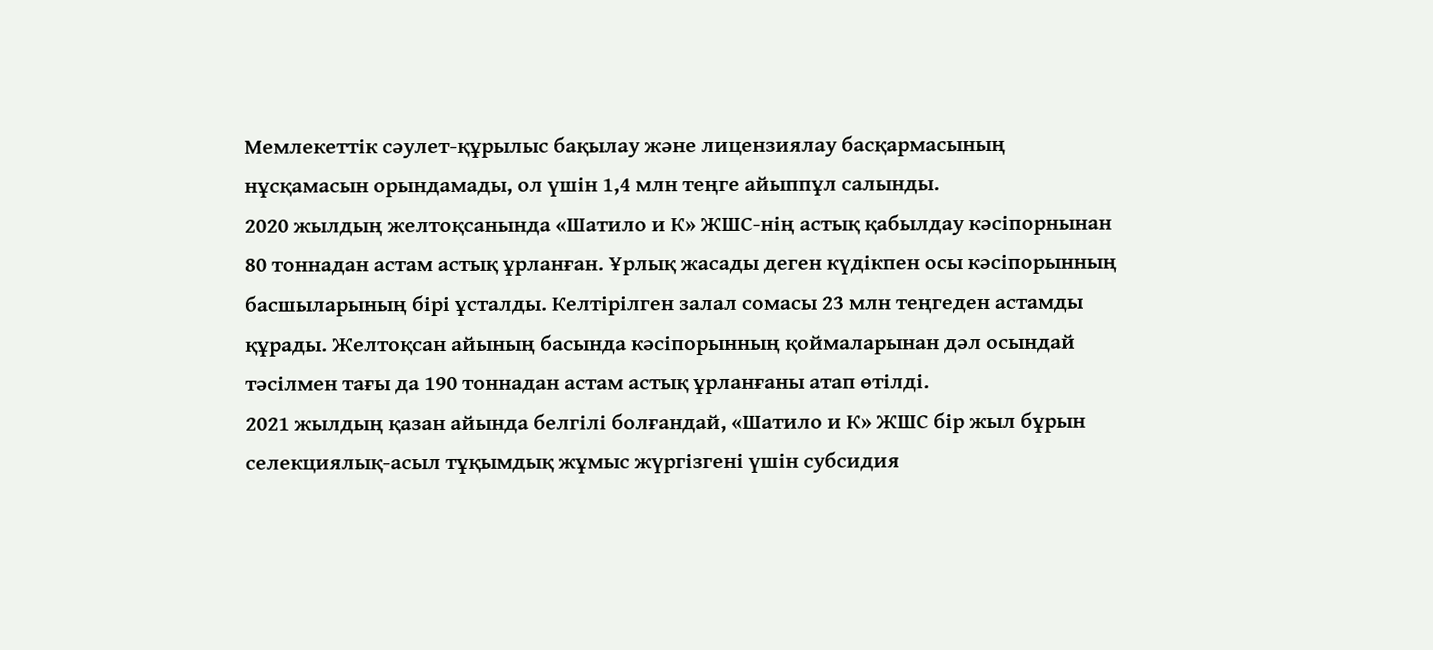Мемлекеттік сәулет-құрылыс бақылау және лицензиялау басқармасының нұсқамасын орындамады, ол үшін 1,4 млн теңге айыппұл салынды.
2020 жылдың желтоқсанында «Шатило и К» ЖШС-нің астық қабылдау кәсіпорнынан 80 тоннадан астам астық ұрланған. Ұрлық жасады деген күдікпен осы кәсіпорынның басшыларының бірі ұсталды. Келтірілген залал сомасы 23 млн теңгеден астамды құрады. Желтоқсан айының басында кәсіпорынның қоймаларынан дәл осындай тәсілмен тағы да 190 тоннадан астам астық ұрланғаны атап өтілді.
2021 жылдың қазан айында белгілі болғандай, «Шатило и К» ЖШС бір жыл бұрын селекциялық-асыл тұқымдық жұмыс жүргізгені үшін субсидия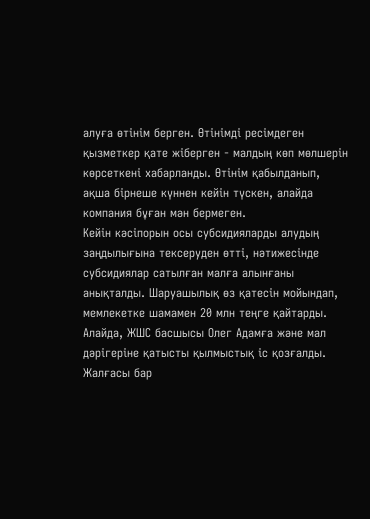алуға өтінім берген. Өтінімді ресімдеген қызметкер қате жіберген - малдың көп мөлшерін көрсеткені хабарланды. Өтінім қабылданып, ақша бірнеше күннен кейін түскен, алайда компания бұған мән бермеген.
Кейін кәсіпорын осы субсидияларды алудың заңдылығына тексеруден өтті, нәтижесінде субсидиялар сатылған малға алынғаны анықталды. Шаруашылық өз қатесін мойындап, мемлекетке шамамен 20 млн теңге қайтарды. Алайда, ЖШС басшысы Олег Адамға және мал дәрігеріне қатысты қылмыстық іс қозғалды.
Жалғасы бар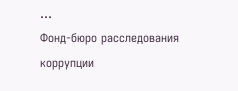…
Фонд-бюро расследования коррупции